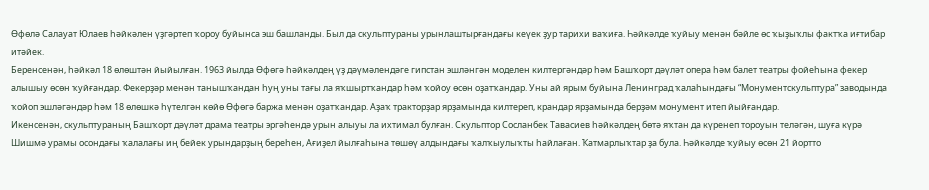Өфөлә Салауат Юлаев һәйкәлен үҙгәртеп ҡороу буйынса эш башланды. Был да скульптураны урынлаштырғандағы кеүек ҙур тарихи ваҡиға. Һәйкәлде ҡуйыу менән бәйле өс ҡыҙыҡлы фактҡа иғтибар итәйек.
Беренсенән, һәйкәл 18 өлөштән йыйылған. 1963 йылда Өфөгә һәйкәлдең үҙ дәүмәлендәге гипстан эшләнгән моделен килтергәндәр һәм Башҡорт дәүләт опера һәм балет театры фойеһына фекер алышыу өсөн ҡуйғандар. Фекерҙәр менән танышҡандан һуң уны тағы ла яҡшыртҡандар һәм ҡойоу өсөн оҙатҡандар. Уны ай ярым буйына Ленинград ҡалаһындағы “Монументскульптура” заводында ҡойоп эшләгәндәр һәм 18 өлөшкә һүтелгән көйө Өфөгә баржа менән оҙатҡандар. Аҙаҡ тракторҙар ярҙамында килтереп, крандар ярҙамында берҙәм монумент итеп йыйғандар.
Икенсенән, скульптураның Башҡорт дәүләт драма театры эргәһендә урын алыуы ла ихтимал булған. Скульптор Сосланбек Тавасиев һәйкәлдең бөтә яҡтан да күренеп тороуын теләгән, шуға күрә Шишмә урамы осондағы ҡалалағы иң бейек урындарҙың береһен, Ағиҙел йылғаһына төшөү алдындағы ҡалҡыулыҡты һайлаған. Ҡатмарлыҡтар ҙа була. Һәйкәлде ҡуйыу өсөн 21 йортто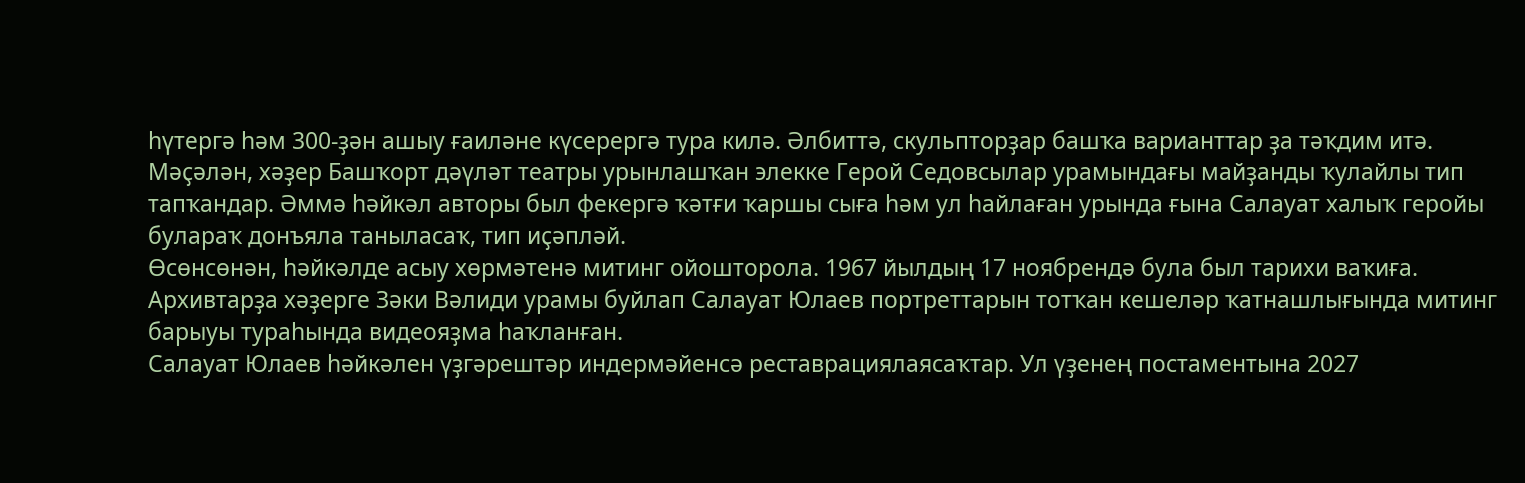һүтергә һәм 300-ҙән ашыу ғаиләне күсерергә тура килә. Әлбиттә, скульпторҙар башҡа варианттар ҙа тәҡдим итә. Мәҫәлән, хәҙер Башҡорт дәүләт театры урынлашҡан элекке Герой Седовсылар урамындағы майҙанды ҡулайлы тип тапҡандар. Әммә һәйкәл авторы был фекергә ҡәтғи ҡаршы сыға һәм ул һайлаған урында ғына Салауат халыҡ геройы булараҡ донъяла таныласаҡ, тип иҫәпләй.
Өсөнсөнән, һәйкәлде асыу хөрмәтенә митинг ойошторола. 1967 йылдың 17 ноябрендә була был тарихи ваҡиға. Архивтарҙа хәҙерге Зәки Вәлиди урамы буйлап Салауат Юлаев портреттарын тотҡан кешеләр ҡатнашлығында митинг барыуы тураһында видеояҙма һаҡланған.
Салауат Юлаев һәйкәлен үҙгәрештәр индермәйенсә реставрациялаясаҡтар. Ул үҙенең постаментына 2027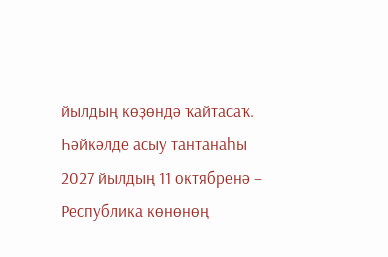йылдың көҙөндә ҡайтасаҡ. Һәйкәлде асыу тантанаһы 2027 йылдың 11 октябренә – Республика көнөнөң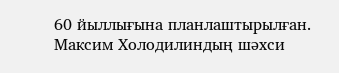60 йыллығына планлаштырылған.
Максим Холодилиндың шәхси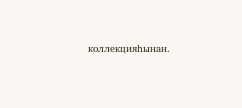коллекцияһынан.